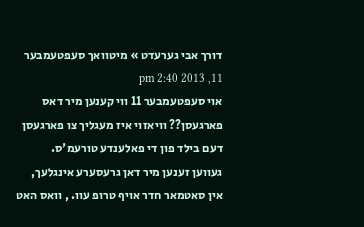דורך אבי גערעדט » מיטוואך סעפטעמבער 11, 2013 2:40 pm
אוי סעפטעמבער 11 ווי קענען מיר דאס פארגעסן?? וויאזוי איז מעגליך צו פארגעסן דעם בילד פון די פאלענדע טורעמ'ס.
געווען זענען מיר דאן גרעסערע אינגלעך, אין סאטמאר חדר אויף טרופ עוו. , וואס האט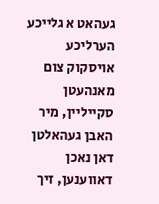געהאט א גלייכע הערליכע אויסקוק צום מאנהעטן סקייליין, מיר האבן געהאלטן דאן נאכן דאווענען, זיך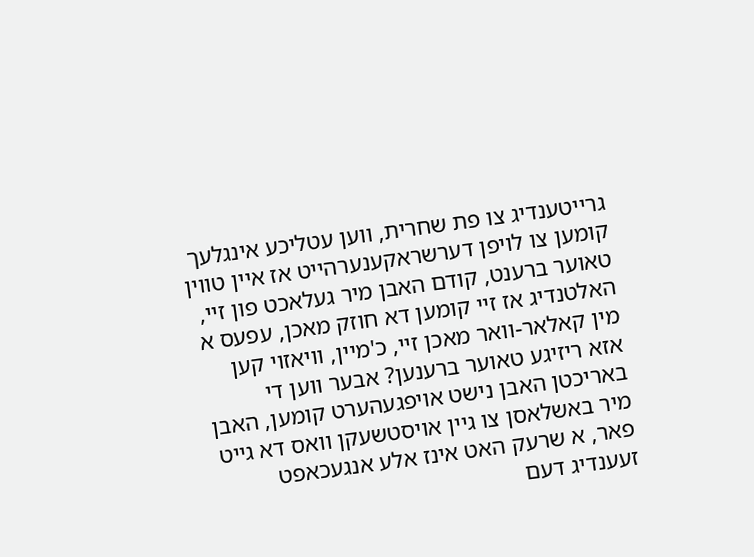גרייטענדיג צו פת שחרית, ווען עטליכע אינגלעך קומען צו לויפן דערשראקענערהייט אז איין טווין טאוער ברענט, קודם האבן מיר געלאכט פון זיי, האלטנדיג אז זיי קומען דא חוזק מאכן, עפעס א מין קאלאר-וואר מאכן זיי, כ'מיין, וויאזוי קען אזא ריזיגע טאוער ברענען? אבער ווען די באריכטן האבן נישט אויפגעהערט קומען, האבן מיר באשלאסן צו גיין אויסטשעקן וואס דא גייט פאר, א שרעק האט אינז אלע אנגעכאפט זעענדיג דעם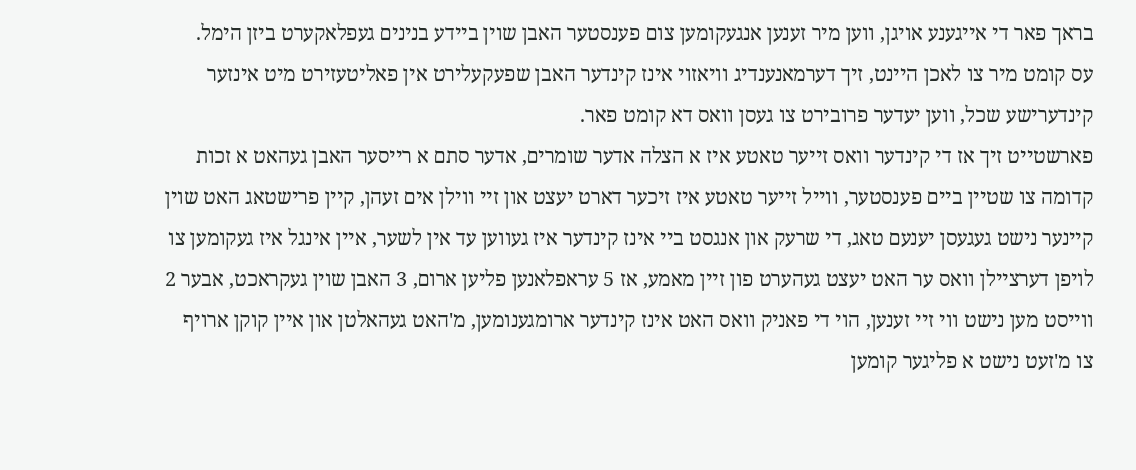בראך פאר די אייגענע אויגן, ווען מיר זענען אנגעקומען צום פענסטער האבן שוין ביידע בנינים געפלאקערט ביזן הימל.
עס קומט מיר צו לאכן היינט, זיך דערמאנענדיג וויאזוי אינז קינדער האבן שפעקעלירט אין פאליטעזירט מיט אינזער קינדערישע שכל, ווען יעדער פרובירט צו געסן וואס דא קומט פאר.
פארשטייט זיך אז די קינדער וואס זייער טאטע איז א הצלה אדער שומרים, אדער סתם א רייסער האבן געהאט א זכות קדומה צו שטיין ביים פענסטער, ווייל זייער טאטע איז זיכער דארט יעצט און זיי ווילן אים זעהן, קיין פרישטאג האט שוין קיינער נישט געגעסן יענעם טאג, די שרעק און אנגסט ביי אינז קינדער איז געווען עד אין לשער, איין אינגל איז געקומען צו לויפן דערציילן וואס ער האט יעצט געהערט פון זיין מאמע, אז 5 עראפלאנען פליען ארום, 3 האבן שוין געקראכט, אבער 2 ווייסט מען נישט ווי זיי זענען, הוי די פאניק וואס האט אינז קינדער ארומגענומען, מ'האט געהאלטן און איין קוקן ארויף צו מ'זעט נישט א פליגער קומען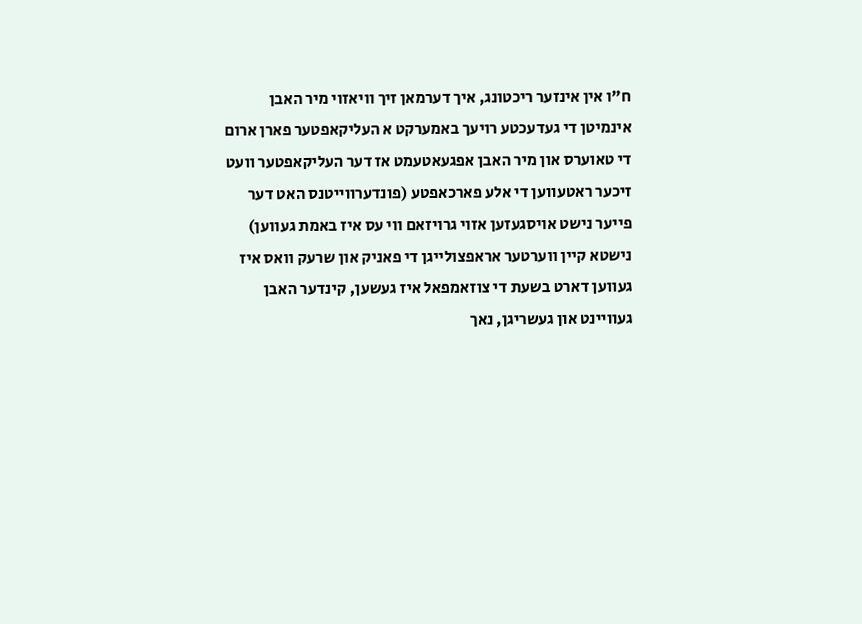ח"ו אין אינזער ריכטונג, איך דערמאן זיך וויאזוי מיר האבן אינמיטן די געדעכטע רויעך באמערקט א העליקאפטער פארן ארום די טאוערס און מיר האבן אפגעאטעמט אז דער העליקאפטער וועט זיכער ראטעווען די אלע פארכאפטע (פונדערווייטנס האט דער פייער נישט אויסגעזען אזוי גרויזאם ווי עס איז באמת געווען)
נישטא קיין ווערטער אראפצולייגן די פאניק און שרעק וואס איז געווען דארט בשעת די צוזאמפאל איז געשען, קינדער האבן געוויינט און געשריגן, נאך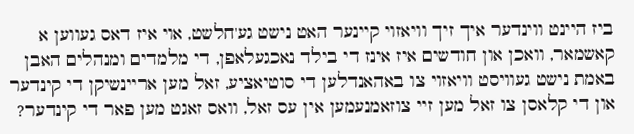ביז היינט ווינדער איך זיך וויאזוי קיינער האט נישט גע'חלשט, אוי איז דאס געווען א קאשמאר, וואכן און חודשים איז אינז די בילד נאכגעלאפן, די מלמדים ומנהלים האבן באמת נישט געוויסט וויאזוי צו באהאנדלען די סוטיאציע, זאל מען אריינשיקן די קינדער און די קלאסן צו זאל מען זיי צוזאמנעמען אין עס זאל, וואס זאגט מען פאר די קינדער?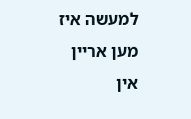למעשה איז מען אריין אין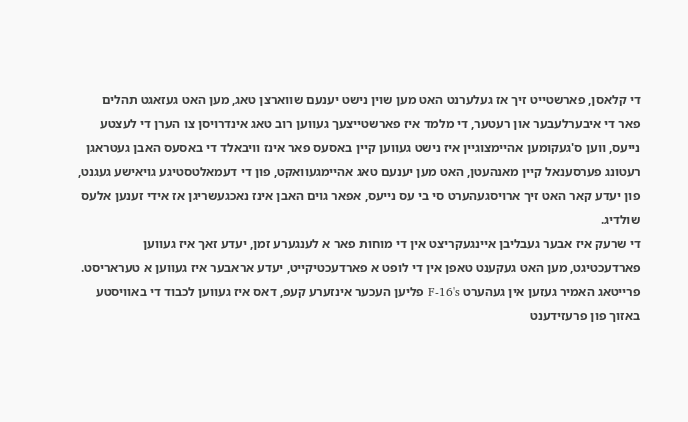די קלאסן, פארשטייט זיך אז געלערנט האט מען שוין נישט יענעם שווארצן טאג, מען האט געזאגט תהלים פאר די איבערלעבער און רעטער, די מלמד איז פארשטייצעך געווען רוב טאג אינדרויסן צו הערן די לעצטע נייעס, ווען ס'געקומען אהיימצוגיין איז נישט געווען קיין באסעס פאר אינז וויבאלד די באסעס האבן געטראגן רעטונג פערסענאל קיין מאנהעטן, האט מען יענעם טאג אהיימגעוואקט, פון די דעמאלטסטיגע גויאישע געגנט, פון יעדע קאר האט זיך ארויסגעהערט סי בי עס נייעס, אפאר גוים האבן אינז נאכגעשריגן אז אידי זענען אלעס שולדיג.
די שרעק איז אבער געבליבן איינגעקריצט אין די מוחות פאר א לענגערע זמן, יעדע זאך איז געווען פארדעכטיגט, מען האט געקענט טאפן אין די לופט א פארדעכטיקייט, יעדע אראבער איז געווען א טעראריסט.
פרייטאג האמיר געזען אין געהערט F-16's פליען העכער אינזערע קעפ, דאס איז געווען לכבוד די באוויסטע באזוך פון פרעזידענט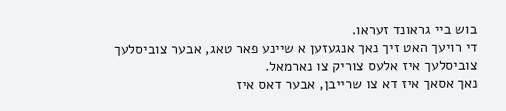בוש ביי גראונד זעראו.
די רויעך האט זיך נאך אנגעזען א שיינע פאר טאג, אבער צוביסלעך צוביסלעך איז אלעס צוריק צו נארמאל.
נאך אסאך איז דא צו שרייבן, אבער דאס איז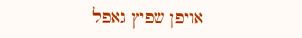אויפן שפיץ גאפל